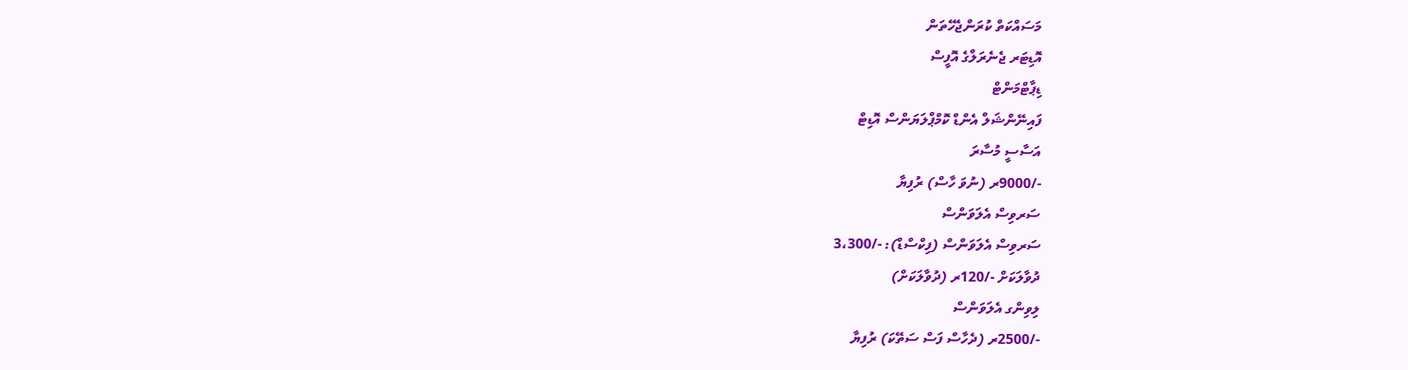މަސައްކަތް ކުރަންޖެހޭތަން
އޮޑިޓަރ ޖެނެރަލްގެ އޮފީސް
ޑިޕާޓްމަންޓް
ފައިނޭންޝަލް އެންޑް ކޮމްޕްލަޔަންސް އޮޑިޓް
އަސާސީ މުސާރަ
-/9000ރ (ނުވަ ހާސް) ރުފިޔާ
ސަރވިސް އެލަވަންސް
ސަރވިސް އެލަވަންސް (ފިކްސްޑް): -/3،300
ދުވާލަކަށް -/120ރ (ދުވާލަކަށް)
ލިވިންގ އެލަވަންސް
-/2500ރ (ދެހާސް ފަސް ސަތޭކަ) ރުފިޔާ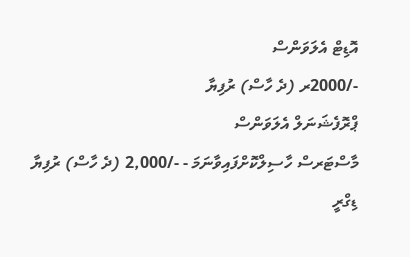އޮޑިޓް އެލަވަންސް
-/2000ރ (ދެ ހާސް) ރުފިޔާ
ޕްރޮފެޝަނަލް އެލަވަންސް
މާސްޓަރސް ހާސިލްކޮށްފައިވާނަމަ - -/2,000 (ދެ ހާސް) ރުފިޔާ
ޑިގްރީ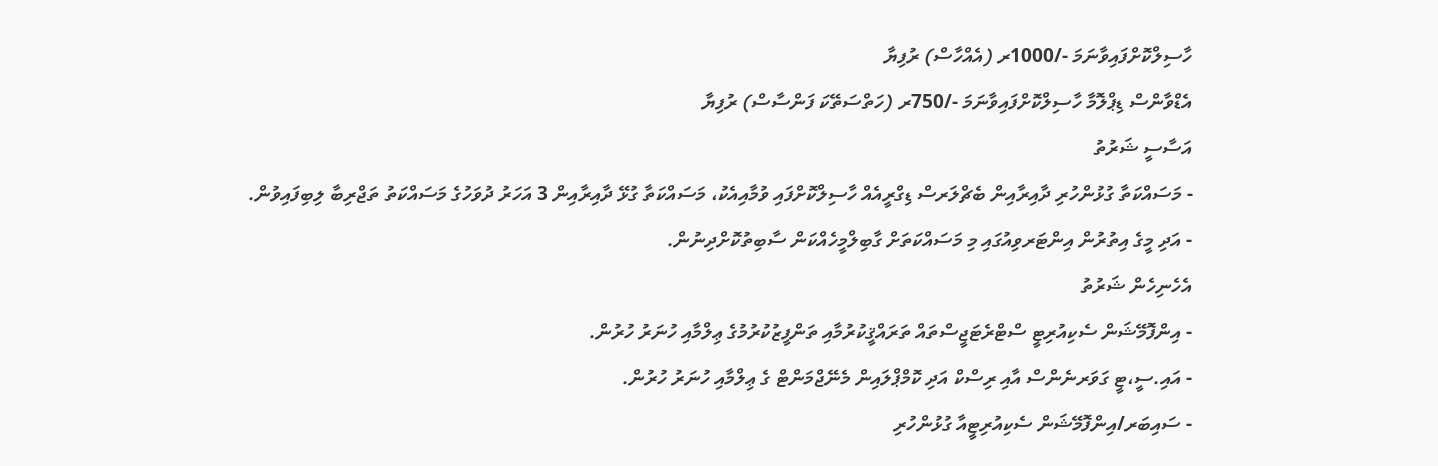ހާސިލްކޮށްފައިވާނަމަ -/1000ރ (އެއްހާސް) ރުފިޔާ
އެޑްވާންސް ޑިޕްލޮމާ ހާސިލްކޮށްފައިވާނަމަ -/750ރ (ހަތްސަތޭކަ ފަންސާސް) ރުފިޔާ
އަސާސީ ޝަރުތު
- މަސައްކަތާ ގުޅުންހުރި ދާއިރާއިން ބެޗްލަރސް ޑިގްރީއެއް ހާސިލްކޮށްފައި ވުމާއިއެކު، މަސައްކަތާ ގުޅޭ ދާއިރާއިން 3 އަހަރު ދުވަހުގެ މަސައްކަތު ތަޖްރިބާ ލިބިފައިވުން.
- އަދި މީގެ އިތުރުން އިންޓަރވިއުގައި މި މަސައްކަތަށް ގާބިލްމީހެއްކަން ސާބިތުކޮށްދިނުން.
އެހެނިހެން ޝަރުތު
- އިންފޮމޭޝަން ސެކިއުރިޓީ ސްޓްރެޓަޖީސްތައް ތަރައްޤީކުރުމާއި ތަންފީޒުކުރުމުގެ ޢިލްމާއި ހުނަރު ހުރުން.
- އައި.ސީ،ޓީ ގަވަރނެންސް އާއި ރިސްކް އަދި ކޮމްޕްލައިން މެނޭޖްމަންޓް ގެ ޢިލްމާއި ހުނަރު ހުރުން.
- ސައިބަރ/އިންފޮމޭޝަން ސެކިއުރިޓީއާ ގުޅުންހުރި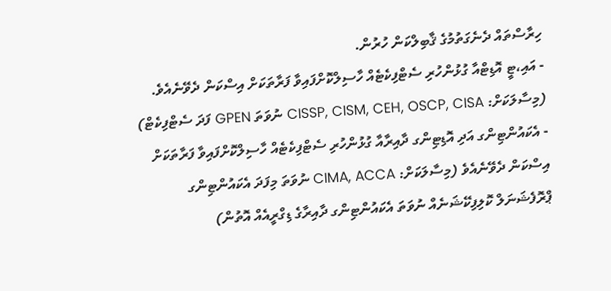ހިރާސްތައް ދެނެގަތުމުގެ ޤާބިލްކަން ހުރުން.
- އައި،ޓީ އޮޑިޓްއާ ގުޅުންހުރި ސެޓްފިކެޓެއް ހާސިލްކޮށްފައިވާ ފަރާތަކަށް އިސްކަން ދެވޭނެއެވެ. (މިސާލަކަށް: CISSP, CISM, CEH, OSCP, CISA ނުވަތަ GPEN ފަދަ ސެޓްފިކެޓް)
- އެކައުންޓިންގ އަދި އޮޑިޓިންގ ދާއިރާއާ ގުޅުންހުރި ސެޓްފިކެޓެއް ހާސިލްކޮށްފައިވާ ފަރާތަކަށް އިސްކަން ދެވޭނެއެވެ (މިސާލަކަށް: CIMA, ACCA ނުވަތަ މިފަދަ އެކައުންޓިންގ ޕްރޮފެޝަނަލް ކޮލިފިކޭޝަނެއް ނުވަތަ އެކައުންޓިންގ ދާއިރާގެ ޑިގްރީއެއް އޮތުން)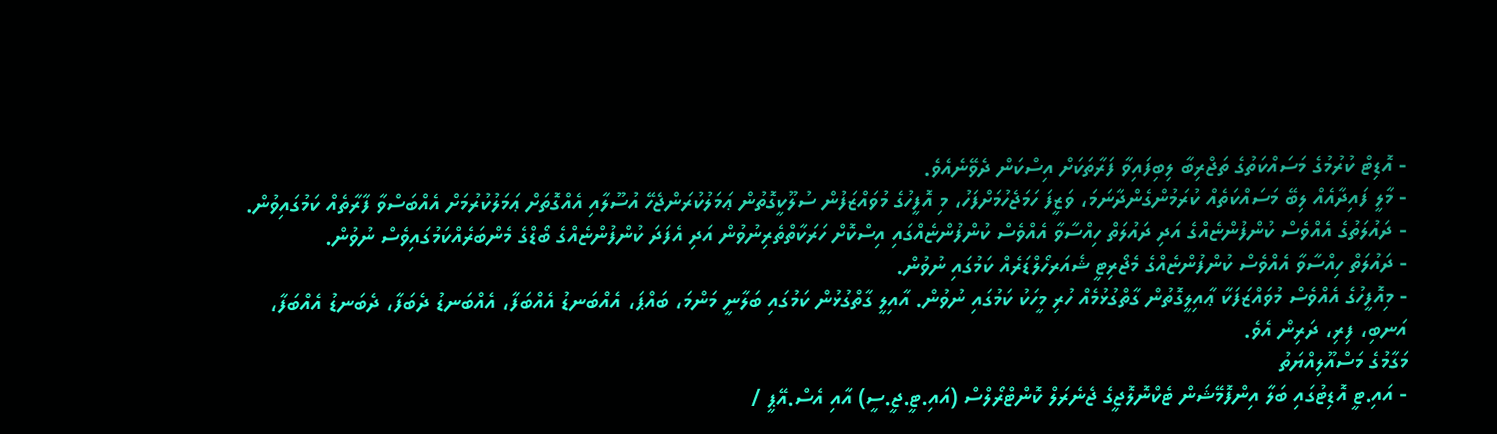- އޮޑިޓް ކުރުމުގެ މަސައްކަތުގެ ތަޖްރިބާ ލިބިފައިވާ ފަރާތަކަށް އިސްކަން ދެވޭނެއެވެ.
- މާލީ ފައިދާއެއް ލިބޭ މަސައްކަތެއް ކުރަމުންގެންދާނަމަ، ވަޒީފަ ހަމަޖެހުމަށްފަހު، މި އޮފީހުގެ މުވައްޒަފުން ސުލޫކީގޮތުން ޢަމަލުކުރަންޖެހޭ އުސޫލާއި އެއްގޮތަށް ޢަމަލުކުރުމަށް އެއްބަސްވާ ފާރާތެއް ކަމުގައިވުން.
- ދައުލަތުގެ އެއްވެސް ކުންފުންޏެއްގެ އަދި ދައުލަތް ހިއްސާވާ އެއްވެސް ކުންފުންޏެއްގައި އިސްކޮށް ހަރަކާތްތެރިނުވުން އަދި އެފަދަ ކުންފުންޏެއްގެ ބޯޑްގެ މެންބަރެއްކަމުގައިވެސް ނުވުން.
- ދައުލަތް ހިއްސާވާ އެއްވެސް ކުންފުންޏެއްގެ މެޖޯރިޓީ ޝެއަރހޯލްޑަރެއް ކަމުގައި ނުވުން.
- މިއޮފީހުގެ އެއްވެސް މުވައްޒަފަކާ ޢާއިލީގޮތުން ގާތްގުޅުމެއް ހުރި މީހަކު ކަމުގައި ނުވުން. އާއިލީ ގާތްގުޅުން ކަމުގައި ބަލާނީ މަންމަ، ބައްޕަ، އެއްބަނޑު އެއްބަފާ، އެއްބަނޑު ދެބަފާ، ދެބަނޑު އެއްބަފާ، އަނބި، ފިރި، ދަރިން އެވެ.
މަގާމުގެ މަސްއޫލިއްޔަތު
- އައި.ޓީ އޮޑިޓުގައި ބަލާ އިންފޮމޭޝަން ޓެކްނޮލޮޖީގެ ޖެނެރަލް ކޮންޓްރޯލްސް (އައި.ޓީ.ޖީ.ސީ) އާއި އެސް.އޭޕީ /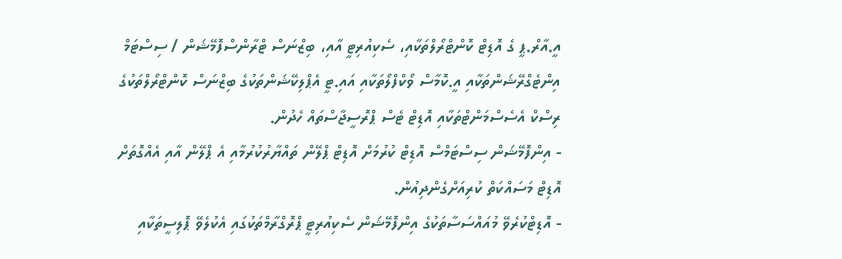އީ.އާރް.ޕީ ގެ އޮޑިޓް ކޮންޓްރޯލްތަކާއި، ސެކިއުރިޓީ އާއި، ބިޒްނަސް ޓްރާންސްފޮމޭޝަން / ސިސްޓަމް އިންޓެގްރޭޝަންތަކާއި އީ.ކޮމާސް ވޯކްފްލޯތަކާއި އައި.ޓީ އެޕްލިކޭޝަންތަކުގެ ބިޒްނަސް ކޮންޓްރޯލްތަކުގެ ރިސްކް އެސެސްމަންޓްތަކާއި އޮޑިޓް ޓެސް ޕްރޮސީޖާސްތައް ހެދުން.
- އިންފޮމޭޝަން ސިސްޓަމްސް އޮޑިޓް ކުރުމަށް އޮޑިޓް ޕްލޭން ތައްޔާރުކުރުމާއި އެ ޕްލޭން އާއި އެއްގޮތަށް އޮޑިޓް މަސައްކަތް ކުރިއަށްގެންދިއުން.
- އޮޑިޓްކުރެވޭ މުއައްސަސާތަކުގެ އިންފޮމޭޝަން ސެކިއުރިޓީ ޕްރޮގްރާމްތަކުގައި އެކުލެވޭ ޕޮލިސީތަކާއި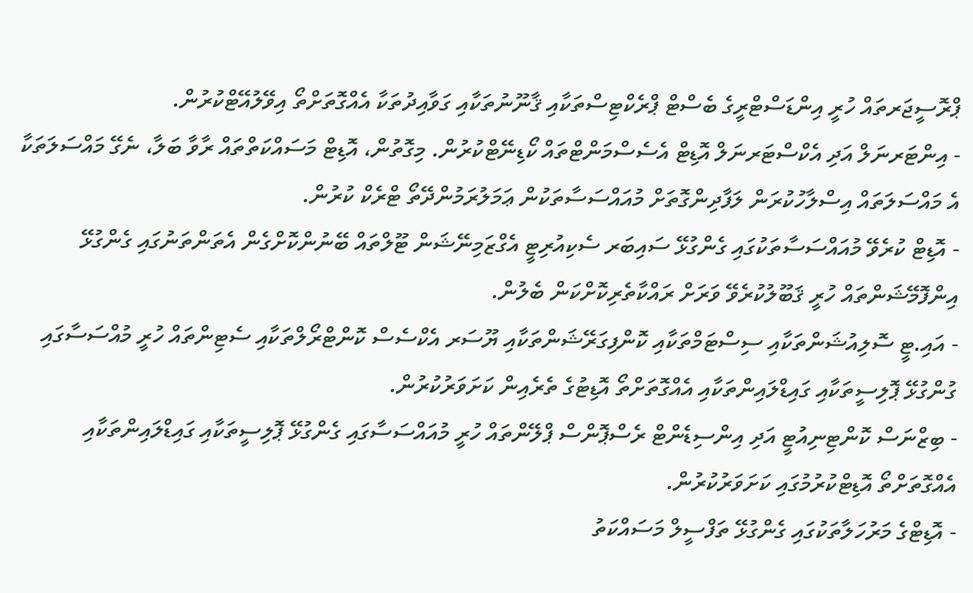ޕްރޮސީޖަރތައް ހުރީ އިންޑަސްޓްރީގެ ބެސްޓް ޕްރެކްޓިސްތަކާއި ޤާނޫނުތަކާއި ގަވާއިދުތަކާ އެއްގޮތަށްތޯ އިވޭލުއޭޓްކުރުން.
- އިންޓަރނަލް އަދި އެކްސްޓަރނަލް އޮޑިޓް އެސެސްމަންޓްތައް ކޯޑިނޭޓްކުރުން. މިގޮތުން، އޮޑިޓް މަސައްކަތްތައް ރާވާ ބަލާ، ނެގޭ މައްސަލަތަކާ އެ މައްސަލަތައް އިސްލާހުކުރަން ލަފާދިންގޮތަށް މުއައްސަސާތަކުން ޢަމަލުރަމުންދޭތޯ ޓްރެކް ކުރުން.
- އޮޑިޓް ކުރެވޭ މުއައްސަސާތަކުގައި ގެންގުޅޭ ސައިބަރ ސެކިއުރިޓީ އެގްޒަމިނޭޝަން ޓޫލްތައް ބޭނުންކޮށްގެން އެތަންތަނުގައި ގެންގުޅޭ އިންފޮމޭޝަންތައް ހުރީ ޤަބޫލުކުރެވޭ ވަރަށް ރައްކާތެރިކޮށްކަން ބެލުން.
- އައި.ޓީ ސޮލިއުޝަންތަކާއި ސިސްޓަމްތަކާއި ކޮންފިގަރޭޝަންތަކާއި ޔޫސަރ އެކްސެސް ކޮންޓްރޯލްތަކާއި ސެޓިންތައް ހުރީ މުއްސަސާގައި ގުންގުޅޭ ޕޮލިސީތަކާއި ގައިޑްލައިންތަކާއި އެއްގޮތަށްތޯ އޮޑިޓުގެ ތެރެއިން ކަށަވަރުކުރުން.
- ބިޒްނަސް ކޮންޓިނިއުޓީ އަދި އިންސިޑެންޓް ރެސްޕޮންސް ޕްލޭންތައް ހުރީ މުއައްސަސާގައި ގެންގުޅޭ ޕޮލިސީތަކާއި ގައިޑްލައިންތަކާއި އެއްގޮތަށްތޯ އޮޑިޓްކުރުމުގައި ކަށަވަރުކުރުން.
- އޮޑިޓްގެ މަރުހަލާތަކުގައި ގެންގުޅޭ ތަފްސީލް މަސައްކަތު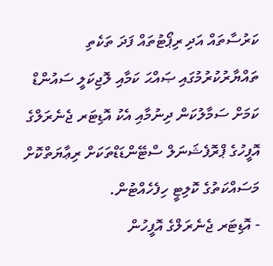ކަރުސާތައް އަދި ރިޕޯޓުތައް ފަދަ ތަކެތި ތައްޔާރުކުރުމުގައި ޞައްޙަ ކަމާއި ލޮޖިކަލީ ސައުންޑް ކަމަށް ސަމާލުކަން ދިނުމާއި އެކު އޮޑިޓަރ ޖެނެރަލްގެ އޮފީހުގެ ޕްރޮފެޝަނަލް ސްޓޭންޑަޑްތަކަށް ރިޢާޔަތްކޮށް މަސައްކަތުގެ ކޮލިޓީ ހިފެހެއްޓުން.
- އޮޑިޓަރ ޖެނެރަލްގެ އޮފީހުން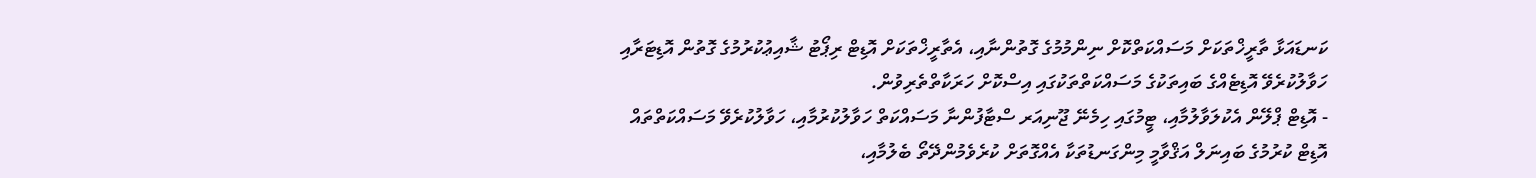ކަނޑައަޅާ ތާރީޚްތަކަށް މަސައްކަތްކޮށް ނިންމުމުގެ ގޮތުންނާއި، އެތާރީޚްތަކަށް އޮޑިޓް ރިޕޯޓު ޝާއިޢުކުރުމުގެ ގޮތުން އޮޑިޓަރާއި ހަވާލުކުރެވޭ އޮޑިޓެއްގެ ބައިތަކުގެ މަސައްކަތްތަކުގައި އިސްކޮށް ހަރަކާތްތެރިވުން.
- އޮޑިޓް ޕްލޭން އެކުލަވާލުމާއި، ޓީމުގައި ހިމެނޭ ޖޫނިއަރ ސްޓާފުންނާ މަސައްކަތް ހަވާލުކުރުމާއި، ހަވާލުކުރެވޭ މަސައްކަތްތައް އޮޑިޓް ކުރުމުގެ ބައިނަލް އަޤްވާމީ މިންގަނޑުތަކާ އެއްގޮތަށް ކުރެވެމުންދޭތޯ ބެލުމާއި،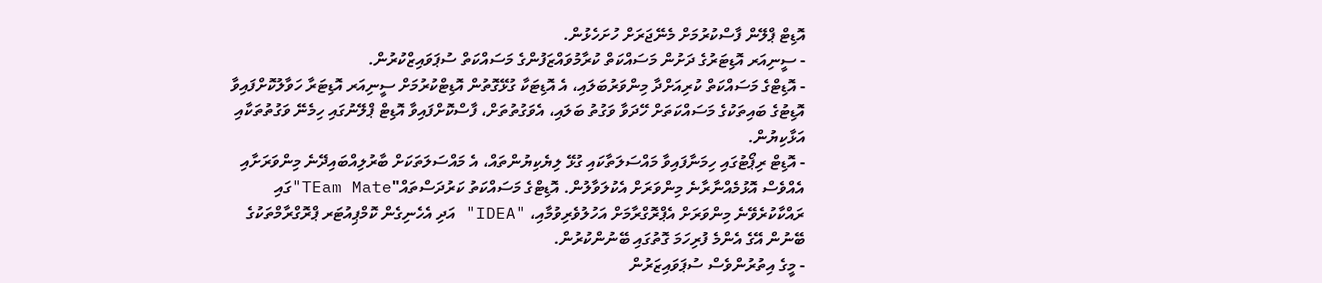އޮޑިޓް ޕްލޭން ފާސްކުރުމަށް މެނޭޖަރަށް ހުށަހެޅުން.
- ސީނިއަރ އޮޑިޓަރުގެ ދަށުން މަސައްކަތް ކުރާމުވައްޒަފުންގެ މަސައްކަތް ސުޕަވައިޒްކުރުން.
- އޮޑިޓްގެ މަސައްކަތް ކުރިއަށްދާ މިންވަރުބަލައި، އެ އޮޑިޓަކާ ގުޅޭގޮތުން އޮޑިޓްކުރުމަށް ސީނިއަރ އޮޑިޓަރާ ހަވާލުކޮށްފައިވާ އޮޑިޓުގެ ބައިތަކުގެ މަސައްކަތަށް ހޭދަވާ ވަގުތު ބަލައި، އެވަގުތުތަށް، ފާސްކޮށްފައިވާ އޮޑިޓް ޕްލޭނުގައި ހިމެނޭ ވަގުތުތަކާއި އަޅާކިޔުން.
- އޮޑިޓް ރިޕޯޓުގައި ހިމަނާފައިވާ މައްސަލަތާކައި ގުޅޭ ލިޔެކިޔުންތައް، އެ މައްސަލަތަކަށް ބާރުލިއްބައިދޭނެ މިންވަރަށާއި އެއްވެސް އޮޅުމެއްނާރާނެ މިންވަރަށް އެކުލަވާލުން. އޮޑިޓްގެ މަސައްކަތު ކަރުދަސްތައް"TEam Mate"ގައި ރައްކާކުރެވޭނެ މިންވަރަށް އެޕްރޮގްރާމަށް އަހުލުވެރިވުމާއި، "IDEA" އަދި އެހެނިގެން ކޮމްޕިއުޓަރ ޕްރޮގްރާމްތަކުގެ ބޭނުން އޭގެ އެންމެ ފުރިހަމަ ގޮތުގައި ބޭނުންކުރުން.
- މީގެ އިތުރުންވެސް ސުޕަވައިޒަރުން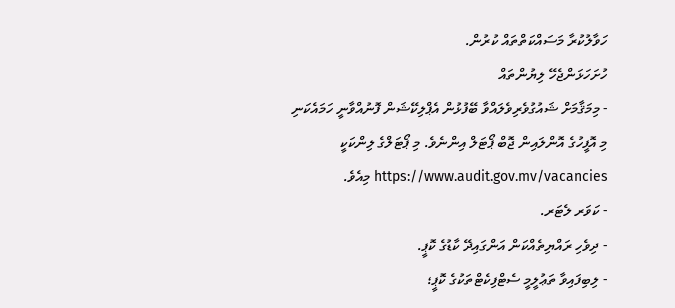ހަވާލުކުރާ މަސައްކަތްތައް ކުރުން.
ހުށަހަޅަންޖެހޭ ލިޔުންތައް
- މިމަޤާމަށް ޝައުގުވެރިވެލައްވާ ބޭފުޅުން އެޕްލިކޭޝަން ފޮނުއްވާނީ ހަމައެކަނި މި އޮފީހުގެ އޮންލައިން ޖޮބް ޕޯޓަލް އިންނެވެ. މި ޕޯޓަލްގެ ލިންކަކީ https://www.audit.gov.mv/vacancies މިއެވެ.
- ކަވަރ ލެޓަރ.
- ދިވެހި ރައްޔިތެއްކަން އަންގައިދޭ ކާޑުގެ ކޮޕީ.
- ލިބިފައިވާ ތަޢުލީމީ ސެޓްފިކެޓްތަކުގެ ކޮޕީ؛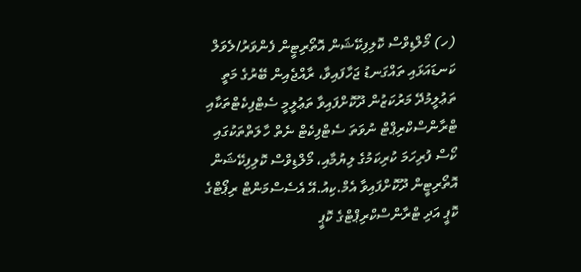(ހ) މޯލްޑިވްސް ކޮލިފިކޭޝަން އޮތޯރިޓީން ފެންވަރު/ލެވަލް ކަނޑައަޅައި ތައްގަނޑު ޖަހާފައިވާ، ރާއްޖެއިން ބޭރުގެ މަތީ ތަޢުލީމުދޭ މަރުކަޒުން ދޫކޮށްފައިވާ ތަޢުލީމީ ސެޓްފިކެޓްތަކާއި ޓްރާންސްކްރިޕްޓް ނުވަތަ ސެޓްފިކެޓް ނެތް ހާލަތްތަކުގައި ކޯސް ފުރިހަމަ ކުރިކަމުގެ ލިޔުމާއި، މޯލްޑިވްސް ކޮލިފިކޭޝަން އޮތޯރިޓީން ދޫކޮށްފައިވާ އެމް.ކިއު.އޭ އެސެސްމަންޓް ރިޕޯޓްގެ ކޮޕީ އަދި ޓްރާންސްކްރިޕްޓްގެ ކޮޕީ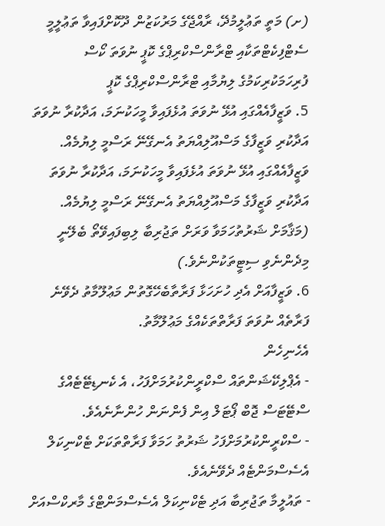(ށ) މަތީ ތަޢުލީމުދޭ، ރާއްޖޭގެ މަރުކަޒުން ދޫކޮށްފައިވާ ތަޢުލީމީ ސެޓްފިކެޓްތަކާއި ޓްރާންސްކްރިޕްގެ ކޮޕީ ނުވަތަ ކޯސް ފުރިހަމަކުރިކަމުގެ ލިޔުމާއި ޓްރާންސްކްރިޕްގެ ކޮޕީ
5. ވަޒީފާއެއްގައި އުޅޭ ނުވަތަ އުޅެފައިވާ މީހަކުނަމަ، އަދާކުރާ ނުވަތަ އަދާކުރި ވަޒީފާގެ މަސްއޫލިއްޔަތު އެނގޭނޭ ރަސްމީ ލިޔުމެއް. ވަޒީފާއެއްގައި އުޅޭ ނުވަތަ އުޅެފައިވާ މީހަކުނަމަ، އަދާކުރާ ނުވަތަ އަދާކުރި ވަޒީފާގެ މަސްއޫލިއްޔަތު އެނގޭނޭ ރަސްމީ ލިޔުމެއް. (މަޤާމަށް ޝަރުތުހަމަވާ ވަރަށް ތަޖުރިބާ ލިބިފައިވޭތޯ ބެލޭނީ މިދެންނެވި ސިޓީތަކުންނެވެ.)
6. ވަޒީފާއަށް އެދި ހުށަހަޅާ ފަރާތާބެހޭގޮތުން މަޢުލޫމާތު ދެވޭނެ ފަރާތެއް ނުވަތަ ފަރާތްތަކެއްގެ މަޢުލޫމާތު.
އެހެނިހެން
- އެޕްލިކޭޝަންތައް ސްކްރީންކުރުމަށްފަހު، އެ ކެނޑިޓޭޓެއްގެ ސްޓޭޓަސް ޖޮބް ޕޯޓަލް އިން ފެންނަން ހުންނާނެއެވެ.
- ސްކްރީންކުރުމަށްފަހު ޝަރުތު ހަމަވާ ފަރާތްތަކަށް ޓެކްނިކަލް އެސެސްމަންޓެއް ދެވޭނެއެވެ.
- ތައުލީމާ ތަޖުރިބާ އަދި ޓެކްނިކަލް އެސެސްމަންޓްގެ މާރކްސްއަށް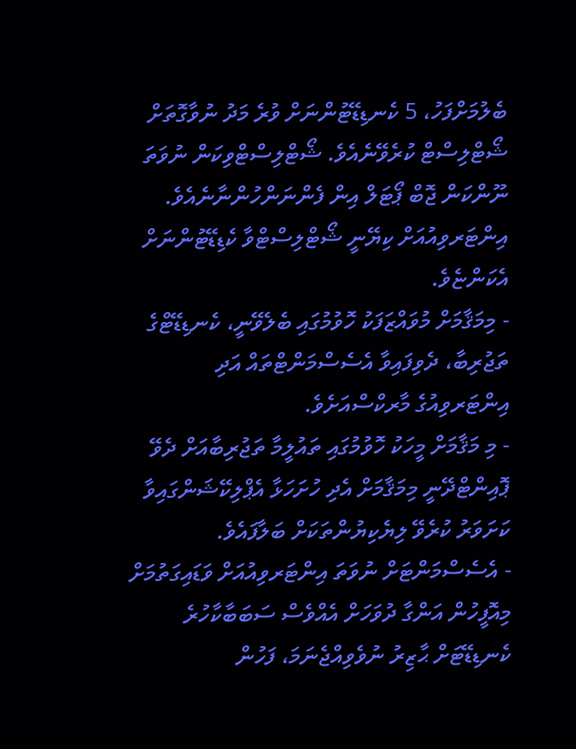ބެލުމަށްފަހު، 5 ކެނޑިޑޭޓުންނަށް ވުރެ މަދު ނުވާގޮތަށް ޝޯޓްލިސްޓް ކުރެވޭނެއެވެ. ޝޯޓްލިސްޓްވިކަން ނުވަތަ ނޫންކަން ޖޮބް ޕޯޓަލް އިން ފެންނަންހުންނާނެއެވެ. އިންޓަރވިއުއަށް ކިޔޭނީ ޝޯޓްލިސްޓްވާ ކެޑިޑޭޓުންނަށް އެކަންޏެވެ.
- މިމަޤާމަށް މުވައްޒަފަކު ހޮވުމުގައި ބެލެވޭނީ، ކެނޑިޑޭޓްގެ ތަޖުރިބާ، ދެވިފައިވާ އެސެސްމަންޓްތައް އަދި އިންޓަރވިއުގެ މާރކްސްއަށެވެ.
- މި މަޤާމަށް މީހަކު ހޮވުމުގައި ތައުލީމާ ތަޖުރިބާއަށް ދެވޭ ޕޮއިންޓްދޭނީ މިމަޤާމަށް އެދި ހުށަހަޅާ އެޕްލިކޭޝަންގައިވާ ކަށަވަރު ކުރެވޭ ލިޔެކިޔުންތަކަށް ބަލާފައެވެ.
- އެސެސްމަންޓަށް ނުވަތަ އިންޓަރވިއުއަށް ވަޑައިގަތުމަށް މިއޮފީހުން އަންގާ ދުވަހަށް އެއްވެސް ސަބަބާކާހުރެ ކެނޑިޑޭޓަށް ޙާޒިރު ނުވެވިއްޖެނަމަ، ފަހުން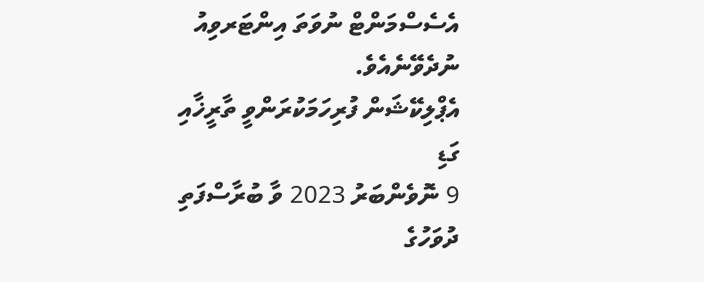އެސެސްމަންޓް ނުވަތަ އިންޓަރވިއު ނުދެވޭނެއެވެ.
އެޕްލިކޭޝަން ފުރިހަމަކުރަންވީ ތާރީޚާއި ގަޑި
9 ނޮވެންބަރު 2023 ވާ ބުރާސްފަތި ދުވަހުގެ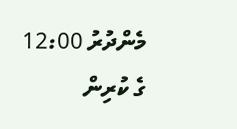މެންދުރު 12:00 ގެ ކުރިން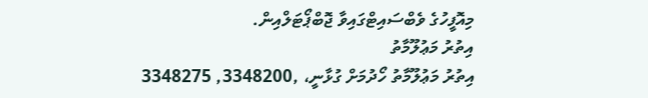މިއޮފީހުގެ ވެބްސައިޓްގައިވާ ޖޮބްޕޯޓަލްއިން.
އިތުރު މަޢުލޫމާތު
އިތުރު މަޢުލޫމާތު ހޯދުމަށް ގުޅާނީ، ,3348200, 3348275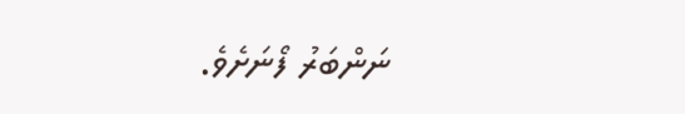ނަންބަރު ފޯނަށެވެ.